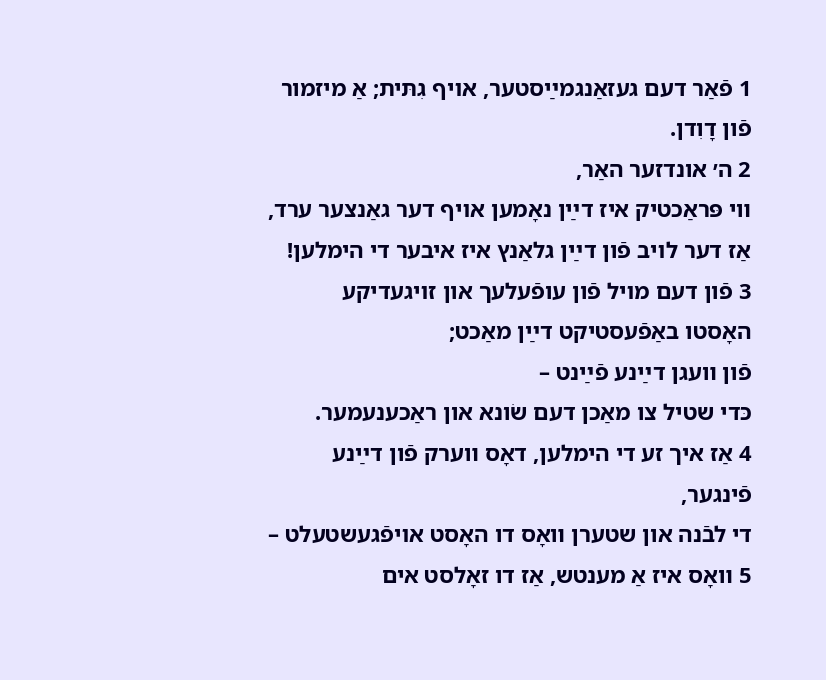1 פֿאַר דעם געזאַנגמײַסטער, אױף גִתּית; אַ מיזמור פֿון דָוִדן.
2 ה׳ אונדזער האַר,
װי פּראַכטיק איז דײַן נאָמען אױף דער גאַנצער ערד,
אַז דער לױב פֿון דײַן גלאַנץ איז איבער די הימלען!
3 פֿון דעם מױל פֿון עופֿעלעך און זױגעדיקע
האָסטו באַפֿעסטיקט דײַן מאַכט;
פֿון װעגן דײַנע פֿײַנט –
כּדי שטיל צו מאַכן דעם שׂונא און ראַכענעמער.
4 אַז איך זע די הימלען, דאָס װערק פֿון דײַנע פֿינגער,
די לבֿנה און שטערן װאָס דו האָסט אױפֿגעשטעלט –
5 װאָס איז אַ מענטש, אַז דו זאָלסט אים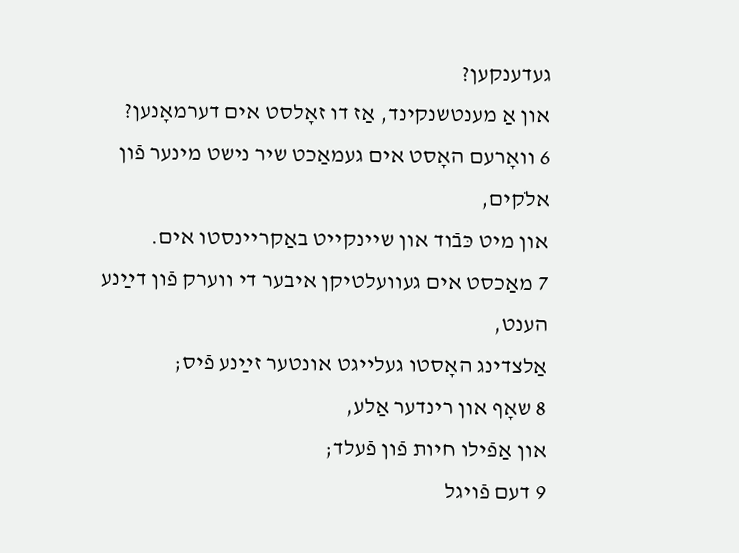געדענקען?
און אַ מענטשנקינד, אַז דו זאָלסט אים דערמאָנען?
6 װאָרעם האָסט אים געמאַכט שיר נישט מינער פֿון אלֹקים,
און מיט כּבֿוד און שײנקײט באַקרײנסטו אים.
7 מאַכסט אים געװעלטיקן איבער די װערק פֿון דײַנע הענט,
אַלצדינג האָסטו געלײגט אונטער זײַנע פֿיס;
8 שאָף און רינדער אַלע,
און אַפֿילו חיות פֿון פֿעלד;
9 דעם פֿױגל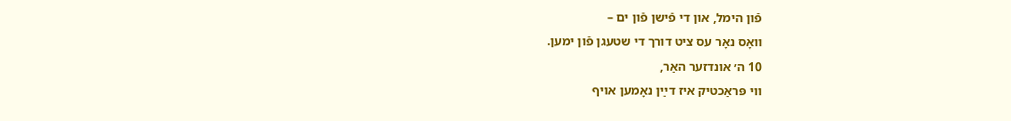פֿון הימל, און די פֿישן פֿון ים –
װאָס נאָר עס ציט דורך די שטעגן פֿון ימען.
10 ה׳ אונדזער האַר,
װי פּראַכטיק איז דײַן נאָמען אױף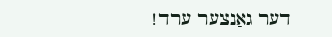דער גאַנצער ערד!